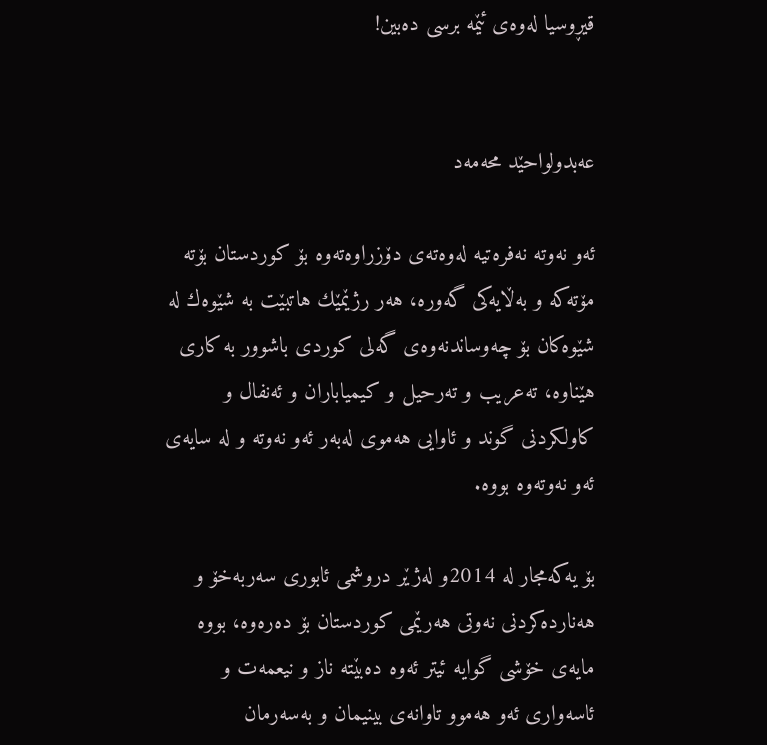قیڕوسیا له‌وه‌ی ئێمه‌ برسی ده‌بین!


عه‌بدولواحێد محه‌مه‌د

ئه‌و نه‌وته‌ نه‌فره‌تیه‌ له‌وه‌ته‌ی دۆزراوه‌ته‌وه‌ بۆ كوردستان بۆته‌ مۆته‌كه‌ و به‌ڵایه‌كی گه‌وره‌، هه‌ر رژێمێك هاتبێت به‌ شێوه‌ك له‌ شێوه‌كان بۆ چه‌وساندنه‌وه‌ی گه‌لی كوردی باشوور به‌ كاری هێناوه‌، ته‌عریب و ته‌رحیل و كیمیاباران و ئه‌نفال و كاولكردنی گوند و ئاوایی هه‌موی له‌به‌ر ئه‌و نه‌وته‌ و له‌ سایه‌ی ئه‌و نه‌وته‌وه‌ بووه‌.

بۆ یه‌كه‌مجار له‌ 2014و له‌ژێر دروشمی ئابوری سه‌ربه‌خۆ و هه‌نارده‌كردنی نه‌وتی هه‌رێمی كوردستان بۆ ده‌ره‌وه‌، بووه‌ مایه‌ی خۆشی گوایه‌ ئیتر ئه‌وه‌ ده‌بێته‌ ناز و نیعمه‌ت و ئاسه‌واری ئه‌و هه‌موو تاوانه‌ی بینیمان و به‌سه‌رمان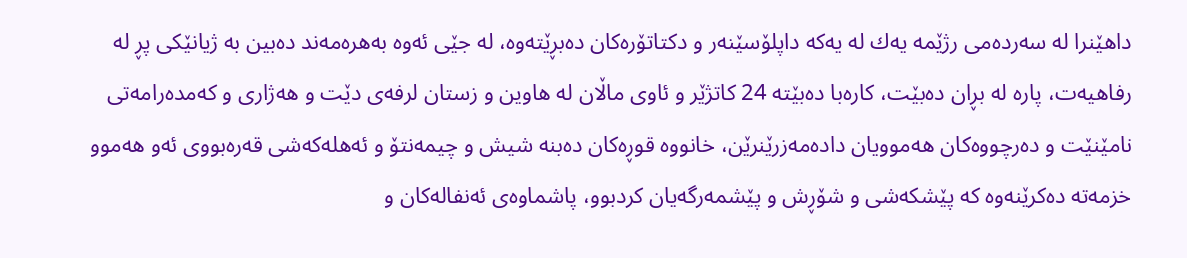داهێنرا له‌ سه‌رده‌می رژێمه‌ یه‌ك له‌ یه‌كه‌ داپلۆسێنه‌ر و دكتاتۆره‌كان ده‌بڕێته‌وه‌، له‌ جێی ئه‌وه‌ به‌هره‌مه‌ند ده‌بین به‌ ژیانێكی پڕ له‌ رفاهیه‌ت، پاره‌ له‌ بڕان ده‌بێت، كاره‌با ده‌بێته‌ 24 كاتژێر و ئاوی ماڵان له‌ هاوین و زستان لرفه‌ی دێت و هه‌ژاری و كه‌مده‌رامه‌تی نامێنێت و ده‌رچووه‌كان هه‌موویان داده‌مه‌زرێنرێن، خانووه‌ قوڕه‌كان ده‌بنه‌ شیش و چیمه‌نتۆ و ئه‌هله‌كه‌شی قه‌ره‌بووی ئه‌و هه‌موو خزمه‌ته‌ ده‌كرێنه‌وه‌ كه‌ پێشكه‌شی و شۆڕش و پێشمه‌رگه‌یان كردبوو، پاشماوه‌ی ئه‌نفاله‌كان و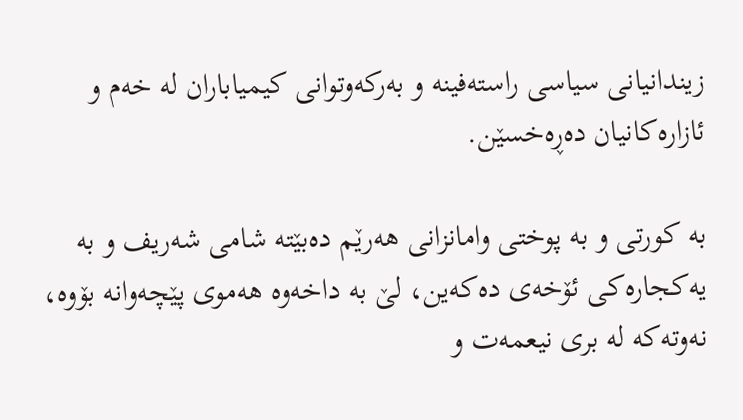زیندانیانی سیاسی راسته‌فینه‌ و به‌ركه‌وتوانی كیمیاباران له‌ خه‌م و ئازاره‌كانیان ده‌ڕه‌خسێن.

به‌ كورتی و به‌ پوختی وامانزانی هه‌رێم ده‌بێته‌ شامی شه‌ریف و به‌ یه‌كجاره‌كی ئۆخه‌ی ده‌كه‌ین، لێ به‌ داخه‌وه‌ هه‌موی پێچه‌وانه‌ بۆوه‌، نه‌وته‌كه‌ له‌ بری نیعمه‌ت و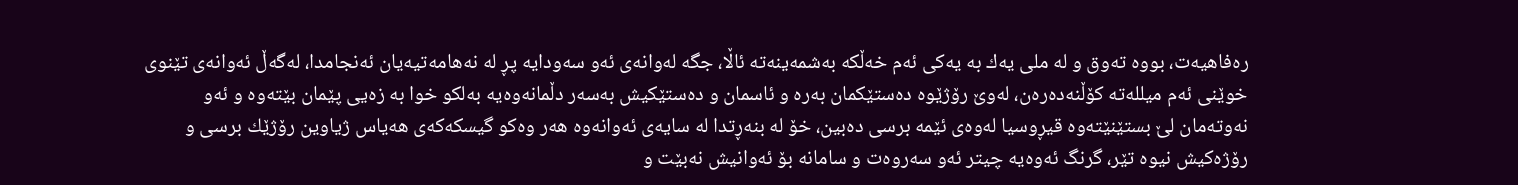ره‌فاهیه‌ت، بووه‌ ته‌وق و له‌ ملی یه‌ك به‌ یه‌كی ئه‌م خه‌ڵكه‌ به‌شمه‌ینه‌ته‌ ئاڵا، جگه‌ له‌وانه‌ی ئه‌و سه‌ودایه‌ پڕ له‌ نه‌هامه‌تیەیان ئه‌نجامدا، له‌گه‌ڵ ئه‌وانه‌ی تێنوی خوێنی ئه‌م میلله‌ته‌ كۆڵنه‌ده‌ره‌ن، له‌وێ رۆژێوه‌ ده‌ستێكمان به‌ره‌ و ئاسمان و ده‌ستێكیش به‌سه‌ر دڵمانه‌وه‌یه‌ به‌لكو خوا به‌ زه‌یی پێمان بێته‌وه‌ و ئه‌و نه‌وته‌مان لێ بستێنێته‌وه‌ قیڕوسیا له‌وه‌ی ئێمه‌ برسی ده‌بین، خۆ له‌ بنه‌ڕتدا له‌ سایه‌ی ئه‌وانه‌وه‌ هه‌ر وه‌كو گیسكه‌كه‌ی هه‌یاس ژیاوین رۆژێك برسی و رۆژه‌كیش نیوه‌ تێر، گرنگ ئه‌وه‌یه‌ چیتر ئه‌و سه‌روه‌ت و سامانه‌ بۆ ئه‌وانیش نه‌بێت و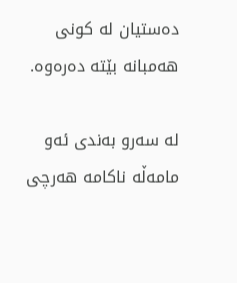ده‌ستیان له‌ كونی هه‌مبانه‌ بێته‌ ده‌ره‌وه‌.

له‌ سه‌رو به‌ندی ئه‌و مامه‌ڵه‌ ناكامه‌ هه‌رچی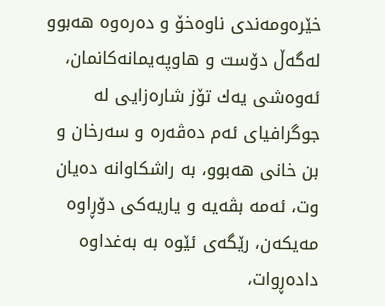خێره‌ومه‌ندی ناوه‌خۆ و ده‌ره‌وه‌ هه‌بوو له‌گه‌ڵ دۆست و هاوپه‌یمانه‌كانمان، ئه‌وه‌شی یه‌ك تۆز شاره‌زایی له‌ جوگرافیای ئه‌م ده‌ڤه‌ره‌ و سه‌رخان و بن خانی هه‌بوو، به‌ راشكاوانه‌ ده‌یان وت، ئه‌مه‌ بڤه‌یه‌ و یاریه‌كی دۆڕاوه‌ مه‌یكه‌ن، رێگه‌ی ئێوه‌ به‌ به‌غداوه‌ داده‌ڕوات،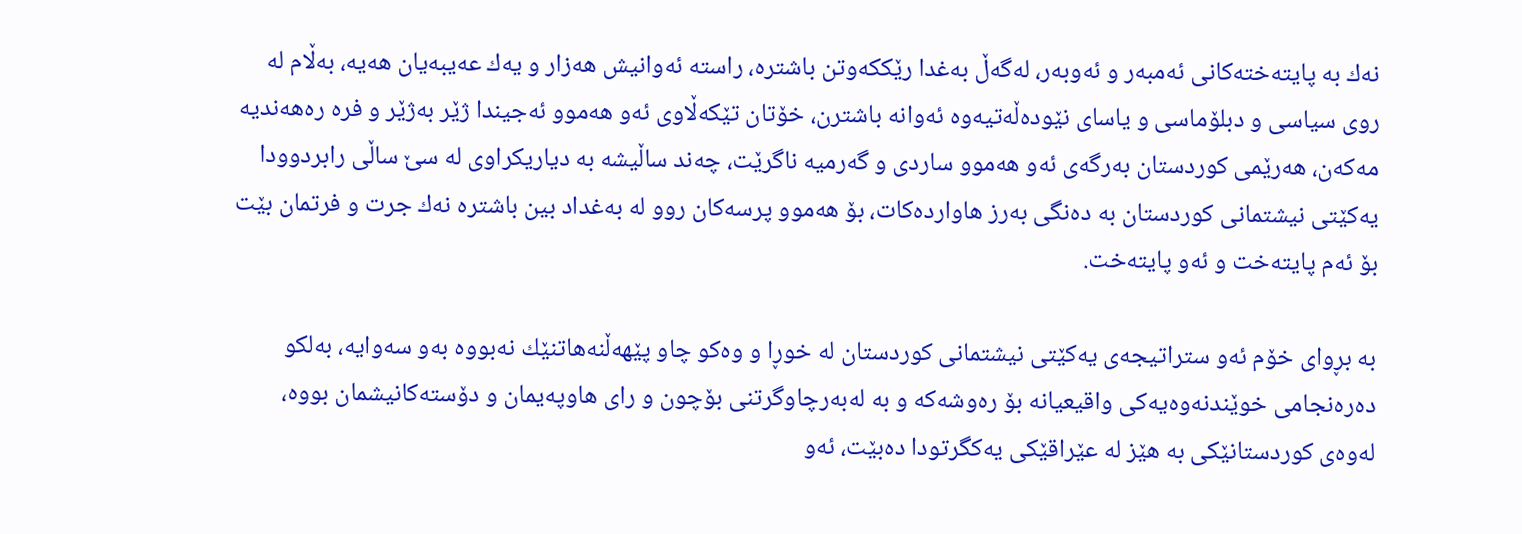نه‌ك به‌ پایته‌خته‌كانی ئه‌مبه‌ر و ئه‌وبه‌ر، له‌گه‌ڵ به‌غدا رێككه‌وتن باشتره‌، راسته‌ ئه‌وانیش هه‌زار و یه‌ك عه‌یبه‌یان هه‌یه‌، به‌ڵام له‌ روی سیاسی و دبلۆماسی و یاسای نێوده‌ڵه‌تیه‌وه‌ ئه‌وانه‌ باشترن، خۆتان تێكه‌ڵاوی ئه‌و هه‌موو ئه‌جیندا ژێر به‌ژێر و فره‌ ره‌هه‌ندیه‌ مه‌كه‌ن، هه‌رێمی كوردستان به‌رگه‌ی ئه‌و هه‌موو ساردی و گه‌رمیه‌ ناگرێت، چه‌ند ساڵیشه‌ به‌ دیاریكراوی له‌ سێ ساڵی رابردوودا یه‌كێتی نیشتمانی كوردستان به‌ ده‌نگی به‌رز هاوارده‌كات، بۆ هه‌موو پرسه‌كان روو له‌ به‌غداد بین باشتره‌ نه‌ك جرت و فرتمان بێت بۆ ئه‌م پایته‌خت و ئه‌و پایته‌خت.

به‌ بڕوای خۆم ئه‌و ستراتیجه‌ی یه‌كێتی نیشتمانی كوردستان له‌ خوڕا و وه‌كو چاو پێهه‌ڵنه‌هاتنێك نه‌بووه‌ به‌و سه‌وایه‌، به‌لكو ده‌ره‌نجامی خوێندنه‌وه‌یه‌كی واقیعیانه‌ بۆ ره‌وشه‌كه‌ و به‌ له‌به‌رچاوگرتنی بۆچون و رای هاوپه‌یمان و دۆسته‌كانیشمان بووه‌، له‌وه‌ی كوردستانێكی به‌ هێز له‌ عێراقێكی یه‌كگرتودا ده‌بێت، ئه‌و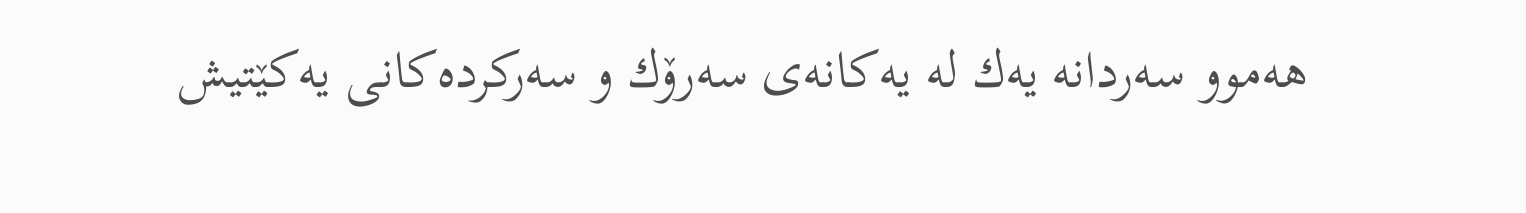هه‌موو سه‌ردانه‌ یه‌ك له‌ یه‌كانه‌ی سه‌رۆك و سه‌ركرده‌كانی یه‌كێتیش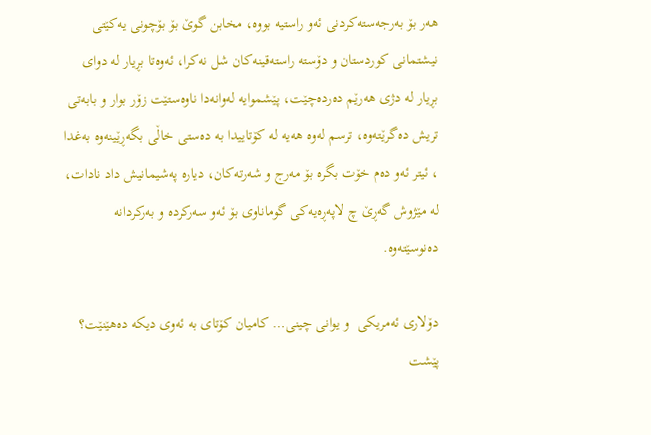هه‌ر بۆ به‌رجه‌سته‌كردنی ئه‌و راستیه‌ بووه‌، مخابن گوێ بۆ بۆچونی یه‌كێتی نیشتمانی كوردستان و دۆسته‌ راسته‌قینه‌كان شل نه‌كرا، ئه‌وه‌تا بڕیار له‌ دوای بڕیار له‌ دژی هه‌رێم ده‌رده‌چێت، پێشموایه‌ له‌وانه‌دا ناوه‌ستێت زۆر بوار و بابه‌تی تریش ده‌گرێته‌وه‌، ترسم له‌وه‌ هه‌یه‌ له‌ كۆتاییدا به‌ ده‌ستی خاڵی بگه‌ڕێینه‌وه‌ به‌غدا ، ئیتر ئه‌و ده‌م خۆت بگره‌ بۆ مه‌رج و شه‌رته‌كان، دیاره‌ په‌شیمانیش داد نادات، له‌ مێژوش گه‌ڕێ چ لاپه‌ڕه‌یه‌كی گوماناوی بۆ ئه‌و سه‌ركرده‌ و به‌ركردانه‌ ده‌نوسێته‌وه‌.

دۆلاری ئەمریکی  و یوانی چینی… کامیان کۆتای بە ئەوی دیکە دەهێنێت؟
پێشت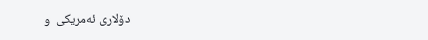دۆلاری ئەمریکی  و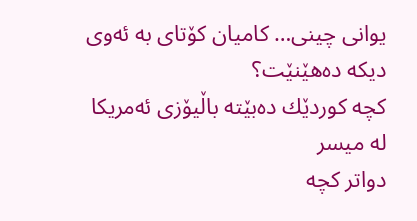یوانی چینی… کامیان کۆتای بە ئەوی دیکە دەهێنێت؟
كچە كوردێك دەبێتە باڵیۆزی ئەمریكا لە میسر
دواتر كچە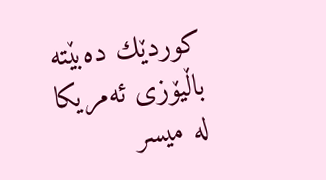كوردێك دەبێتە باڵیۆزی ئەمریكا لە میسر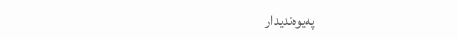پەیوەندیدار